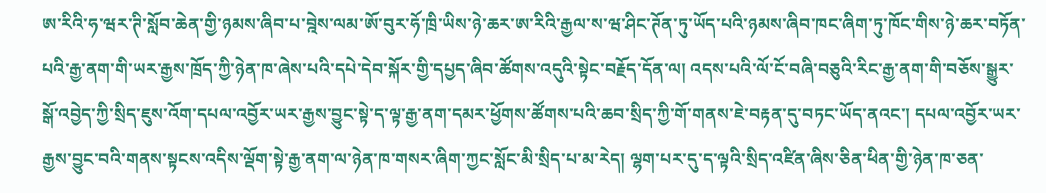ཨ་རིའི་ཧ་ཝར་ཊི་སློབ་ཆེན་གྱི་ཉམས་ཞིབ་པ་བྰེས་ལམ་ཨོ་བུར་ཧོ་ཁྲི་ཡིས་ཉེ་ཆར་ཨ་རིའི་རྒྱལ་ས་ཝ་ཤིང་ཊོན་ཏུ་ཡོད་པའི་ཉམས་ཞིབ་ཁང་ཞིག་ཏུ་ཁོང་གིས་ཉེ་ཆར་བཏོན་པའི་རྒྱ་ནག་གི་ཡར་རྒྱས་ཁྲོད་ཀྱི་ཉེན་ཁ་ཞེས་པའི་དཔེ་དེབ་སྐོར་གྱི་དཔྱད་ཞིབ་ཚོགས་འདུའི་སྟེང་བརྗོད་དོན་ལ། འདས་པའི་ལོ་ངོ་བཞི་བཅུའི་རིང་རྒྱ་ནག་གི་བཅོས་སྒྱུར་སྒོ་འབྱེད་ཀྱི་སྲིད་ཇུས་འོག་དཔལ་འབྱོར་ཡར་རྒྱས་བྱུང་སྟེ་ད་ལྟ་རྒྱ་ནག་དམར་ཕྱོགས་ཚོགས་པའི་ཆབ་སྲིད་ཀྱི་གོ་གནས་ཇེ་བརྟན་དུ་བཏང་ཡོད་ནའང་། དཔལ་འབྱོར་ཡར་རྒྱས་བྱུང་བའི་གནས་སྟངས་འདིས་ལྡོག་སྟེ་རྒྱ་ནག་ལ་ཉེན་ཁ་གསར་ཞིག་ཀྱང་སློང་མི་སྲིད་པ་མ་རེད། ལྷག་པར་དུ་ད་ལྟའི་སྲིད་འཛིན་ཞིས་ཅིན་ཕིན་གྱི་ཉེན་ཁ་ཅན་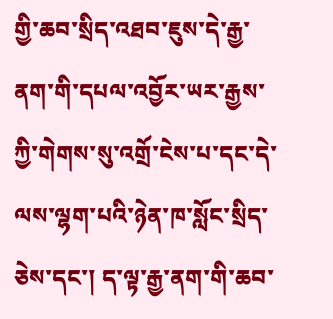གྱི་ཆབ་སྲིད་འཐབ་ཇུས་དེ་རྒྱ་ནག་གི་དཔལ་འབྱོར་ཡར་རྒྱས་ཀྱི་གེགས་སུ་འགྲོ་ངེས་པ་དང་དེ་ལས་ལྷག་པའི་ཉེན་ཁ་སློང་སྲིད་ཅེས་དང་། ད་ལྟ་རྒྱ་ནག་གི་ཆབ་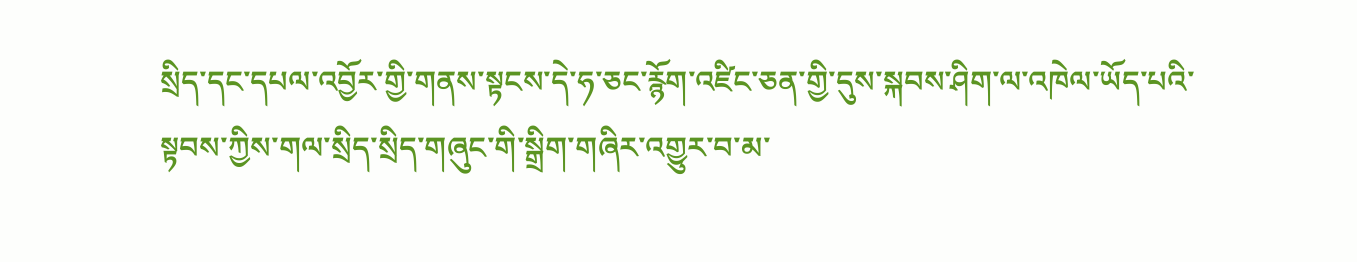སྲིད་དང་དཔལ་འབྱོར་གྱི་གནས་སྟངས་དེ་ཧ་ཅང་རྙོག་འཛིང་ཅན་གྱི་དུས་སྐབས་ཤིག་ལ་འཁེལ་ཡོད་པའི་སྟབས་ཀྱིས་གལ་སྲིད་སྲིད་གཞུང་གི་སྒྲིག་གཞིར་འགྱུར་བ་མ་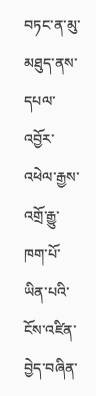བཏང་ན་མུ་མཐུད་ནས་དཔལ་འབྱོར་འཕེལ་རྒྱས་འགྲོ་རྒྱུ་ཁག་པོ་ཡིན་པའི་ངོས་འཛིན་བྱེད་བཞིན་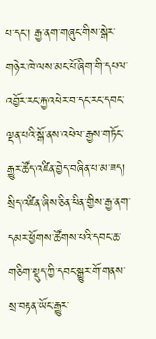པ་དང་། རྒྱ་ནག་གཞུང་གིས་སྒེར་གཉེར་ཁེ་ལས་མང་པོ་ཞིག་གི་དཔལ་འབྱོར་རང་རྐྱ་འཕེར་བ་དང་རང་དབང་ལྡན་པའི་སྒོ་ནས་འཕེལ་རྒྱས་གཏོང་རྒྱུར་ཚོད་འཛིན་བྱེད་བཞིན་པ་མ་ཟད། སྲིད་འཛིན་ཞིས་ཅིན་ཕིན་གྱིས་རྒྱ་ནག་དམར་ཕྱོགས་ཚོགས་པའི་དབང་ཆ་གཅིག་སྡུད་ཀྱི་དབང་སྒྱུར་གོ་གནས་སྲ་བརྟན་ཡོང་རྒྱུར་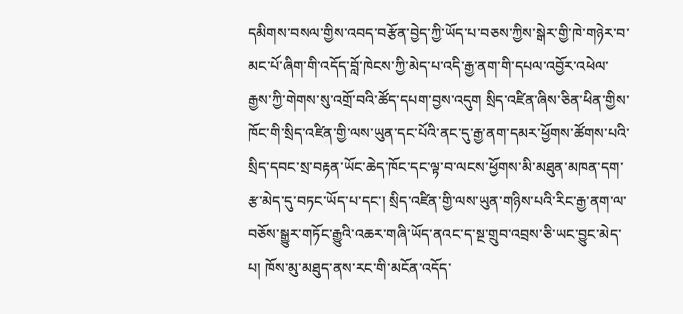དམིགས་བསལ་གྱིས་འབད་བརྩོན་བྱེད་ཀྱི་ཡོད་པ་བཅས་ཀྱིས་སྒེར་གྱི་ཁེ་གཉེར་བ་མང་པོ་ཞིག་གི་འདོད་བློ་ཁེངས་ཀྱི་མེད་པ་འདི་རྒྱ་ནག་གི་དཔལ་འབྱོར་འཕེལ་རྒྱས་ཀྱི་གེགས་སུ་འགྲོ་བའི་ཚོད་དཔག་བྱས་འདུག སྲིད་འཛིན་ཞིས་ཅིན་ཕིན་གྱིས་ཁོང་གི་སྲིད་འཛིན་གྱི་ལས་ཡུན་དང་པོའི་ནང་དུ་རྒྱ་ནག་དམར་ཕྱོགས་ཚོགས་པའི་སྲིད་དབང་སྲ་བརྟན་ཡོང་ཆེད་ཁོང་དང་ལྟ་བ་ལངས་ཕྱོགས་མི་མཐུན་མཁན་དག་རྩ་མེད་དུ་བཏང་ཡོད་པ་དང་། སྲིད་འཛིན་གྱི་ལས་ཡུན་གཉིས་པའི་རིང་རྒྱ་ནག་ལ་བཅོས་སྒྱུར་གཏོང་རྒྱུའི་འཆར་གཞི་ཡོད་ནའང་ད་སྔ་གྲུབ་འབྲས་ཅི་ཡང་བྱུང་མེད་པ། ཁོས་མུ་མཐུད་ནས་རང་གི་མངོན་འདོད་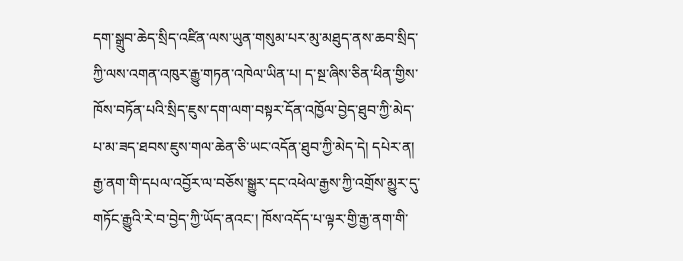དག་སྒྲུབ་ཆེད་སྲིད་འཛིན་ལས་ཡུན་གསུམ་པར་མུ་མཐུད་ནས་ཆབ་སྲིད་ཀྱི་ལས་འགན་འཁུར་རྒྱུ་གཏན་འཁེལ་ཡིན་པ། ད་སྔ་ཞིས་ཅིན་ཕིན་གྱིས་ཁོས་བཏོན་པའི་སྲིད་ཇུས་དག་ལག་བསྟར་དོན་འཁྱོལ་བྱེད་ཐུབ་ཀྱི་མེད་པ་མ་ཟད་ཐབས་ཇུས་གལ་ཆེན་ཅི་ཡང་འདོན་ཐུབ་ཀྱི་མེད་དེ། དཔེར་ན། རྒྱ་ནག་གི་དཔལ་འབྱོར་ལ་བཅོས་སྒྱུར་དང་འཕེལ་རྒྱས་ཀྱི་འགྲོས་མྱུར་དུ་གཏོང་རྒྱུའི་རེ་བ་བྱེད་ཀྱི་ཡོད་ནའང་། ཁོས་འདོད་པ་ལྟར་གྱི་རྒྱ་ནག་གི་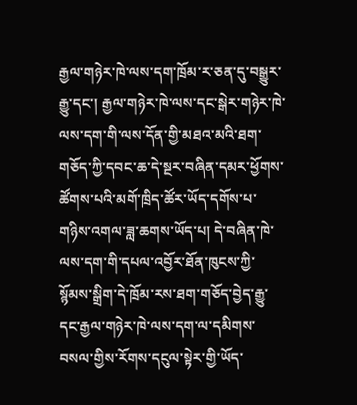རྒྱལ་གཉེར་ཁེ་ལས་དག་ཁྲོམ་ར་ཅན་དུ་བསྒྱུར་རྒྱུ་དང་། རྒྱལ་གཉེར་ཁེ་ལས་དང་སྒེར་གཉེར་ཁེ་ལས་དག་གི་ལས་དོན་གྱི་མཐའ་མའི་ཐག་གཅོད་ཀྱི་དབང་ཆ་དེ་སྔར་བཞིན་དམར་ཕྱོགས་ཚོགས་པའི་མགོ་ཁྲིད་ཚོར་ཡོད་དགོས་པ་གཉིས་འགལ་ཟླ་ཆགས་ཡོད་པ། དེ་བཞིན་ཁེ་ལས་དག་གི་དཔལ་འབྱོར་ཐོན་ཁུངས་ཀྱི་སྙོམས་སྒྲིག་དེ་ཁྲོམ་རས་ཐག་གཅོད་བྱེད་རྒྱུ་དང་རྒྱལ་གཉེར་ཁེ་ལས་དག་ལ་དམིགས་བསལ་གྱིས་རོགས་དངུལ་སྟེར་གྱི་ཡོད་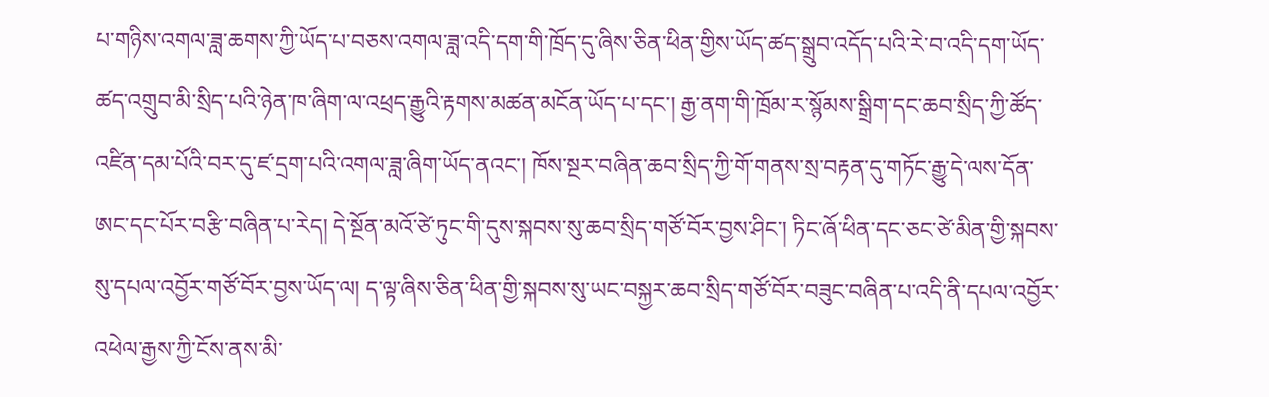པ་གཉིས་འགལ་ཟླ་ཆགས་ཀྱི་ཡོད་པ་བཅས་འགལ་ཟླ་འདི་དག་གི་ཁྲོད་དུ་ཞིས་ཅིན་ཕིན་གྱིས་ཡོད་ཚད་སྒྲུབ་འདོད་པའི་རེ་བ་འདི་དག་ཡོད་ཚད་འགྲུབ་མི་སྲིད་པའི་ཉེན་ཁ་ཞིག་ལ་འཕྲད་རྒྱུའི་རྟགས་མཚན་མངོན་ཡོད་པ་དང་། རྒྱ་ནག་གི་ཁྲོམ་ར་སྙོམས་སྒྲིག་དང་ཆབ་སྲིད་ཀྱི་ཚོད་འཛིན་དམ་པོའི་བར་དུ་ཛ་དྲག་པའི་འགལ་ཟླ་ཞིག་ཡོད་ནའང་། ཁོས་སྔར་བཞིན་ཆབ་སྲིད་ཀྱི་གོ་གནས་སྲ་བརྟན་དུ་གཏོང་རྒྱུ་དེ་ལས་དོན་ཨང་དང་པོར་བརྩི་བཞིན་པ་རེད། དེ་སྔོན་མའོ་ཙེ་ཏུང་གི་དུས་སྐབས་སུ་ཆབ་སྲིད་གཙོ་བོར་བྱས་ཤིང་། ཏིང་ཞོ་ཕིན་དང་ཅང་ཙེ་མིན་གྱི་སྐབས་སུ་དཔལ་འབྱོར་གཙོ་བོར་བྱས་ཡོད་ལ། ད་ལྟ་ཞིས་ཅིན་ཕིན་གྱི་སྐབས་སུ་ཡང་བསྐྱར་ཆབ་སྲིད་གཙོ་བོར་བཟུང་བཞིན་པ་འདི་ནི་དཔལ་འབྱོར་འཕེལ་རྒྱས་ཀྱི་ངོས་ནས་མི་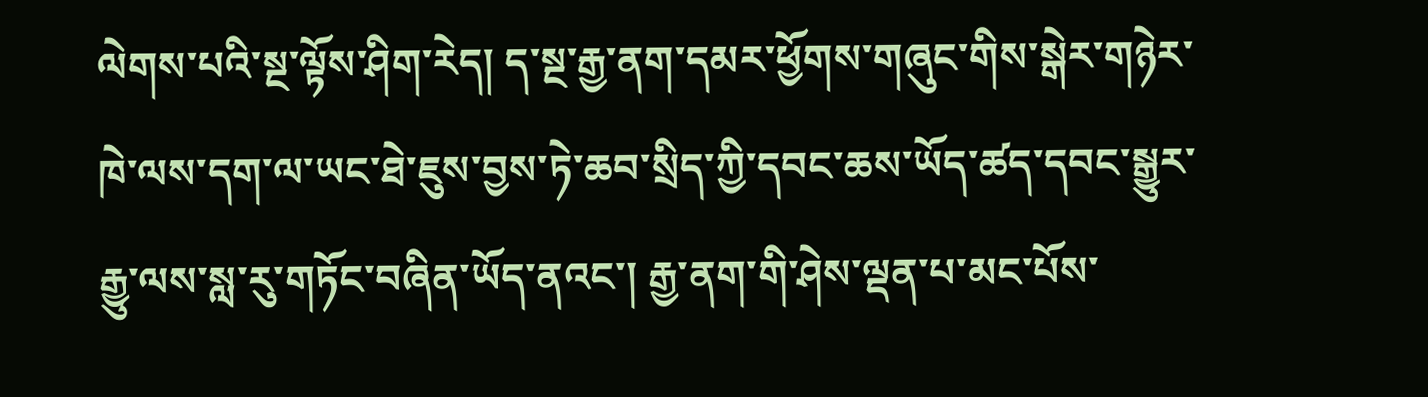ལེགས་པའི་སྔ་ལྟོས་ཤིག་རེད། ད་སྔ་རྒྱ་ནག་དམར་ཕྱོགས་གཞུང་གིས་སྒེར་གཉེར་ཁེ་ལས་དག་ལ་ཡང་ཐེ་ཇུས་བྱས་ཏེ་ཆབ་སྲིད་ཀྱི་དབང་ཆས་ཡོད་ཚད་དབང་སྒྱུར་རྒྱུ་ལས་སླ་རུ་གཏོང་བཞིན་ཡོད་ནའང་། རྒྱ་ནག་གི་ཤེས་ལྡན་པ་མང་པོས་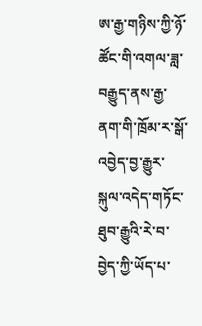ཨ་རྒྱ་གཉིས་ཀྱི་ཉོ་ཚོང་གི་འགལ་ཟླ་བརྒྱུད་ནས་རྒྱ་ནག་གི་ཁྲོམ་ར་སྒོ་འབྱེད་བྱ་རྒྱུར་སྐུལ་འདེད་གཏོང་ཐུབ་རྒྱུའི་རེ་བ་བྱེད་ཀྱི་ཡོད་པ་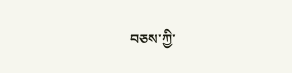བཅས་ཀྱི་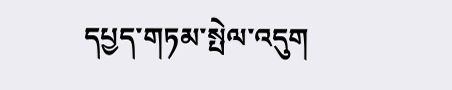དཔྱད་གཏམ་སྤེལ་འདུག